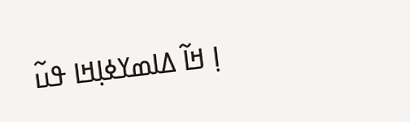ߊ߲ ߞߊ߬ ߡߊߘߌߦߊ߲ߞߊ ߟߎ߬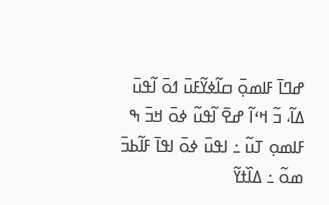ߝߣߊ߫ ߓߊߘߋ߲߫ ߛߊ߬ߦߌ߬ߓߎ߫ ߗߋ߫ ߊ߬ߟߎ߫ ߡߊ߬، ߏ߬ ߞߵߊ߬ ߝߐ߫ ߊ߬ߟߎ߬ ߦߋ߫ ߞߏ߫ ߒ ߓߊߘߋ߲ ߠߎ߬ ߸ ߊߟߎ߫ ߦߋ߫ ߊߟߊ߫ ߓߊ߬ߕߏ߫ ߘߋ߬ ߸ ߡߊ߰ߙߌ߬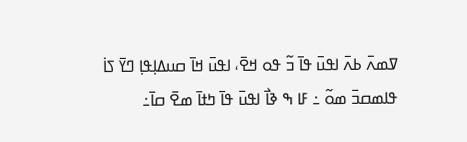ߜߘߍ߫ ߕߍ߫ ߊߟߎ߫ ߟߊ߫ ߏ߬ ߟߋ ߞߐ߫، ߊߟߎ߫ ߞߊ߫ ߛߎߡߊ߲ߟߊ߲ ߣߌ߫ ߖߊ߭ ߟߊߘߛߏ߫ ߘߋ߬ ߸ ߓߊ ߒ ߢߊ߯ ߊߟߎ߫ ߟߊ߫ ߤߙߊ߫ ߘߐ߫ ߛߊ߫߸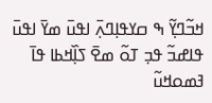ߞߏ߬ߣߌ߲߬ ߒ ߛߌߟߊ߲ߣߍ߲߫ ߊߟߎ߫ ߘߌ߫ ߊߟߎ߫ ߟߊߝߏ߬ ߟߏ߲ ߠߋ߬ ߘߐ߫ ߖߊ߲߰ߞߕߊ ߟߊ߫ ߔߘߋߞߎ߬